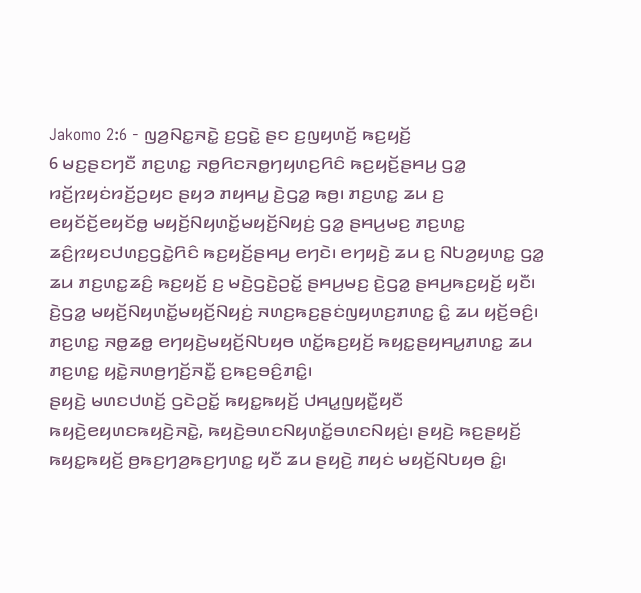Jakomo 2:6 - ꤜꤤ꤬ꤡꤢ꤭ꤏꤢꤧ꤭ ꤢ꤬ꤞꤢꤧ꤭ ꤔꤢ ꤢ꤬ꤜꤟꤛꤢꤩ꤬ ꤒꤢ꤬ꤟꤢꤩ꤬
6 ꤗꤢ꤬ꤔꤢꤚꤢꤪ ꤊꤢ꤬ꤛꤢ꤭ ꤏꤥ꤭ꤖꤢꤏꤥ꤭ꤚꤟꤛꤢ꤬ꤖꤢꤨ ꤒꤢ꤬ꤟꤢꤩ꤬ꤔꤌꤣ꤬ ꤞꤤ꤭ ꤙꤢꤩ꤬ꤐꤟꤢꤦꤙꤢꤩ꤬ꤑꤟꤢ ꤔꤟꤤ ꤊꤟꤌꤣ꤭ ꤢꤧ꤬ꤞꤤ꤭ ꤒꤥ꤬꤯ ꤊꤢ꤬ꤛꤢ꤭ ꤘꤣ ꤢ꤬ ꤕꤟꤢꤩꤢꤩ꤬ꤕꤟꤢꤩꤥ꤭ ꤗꤟꤢꤩ꤬ꤡꤟꤛꤢꤩ꤭ꤗꤟꤢꤩ꤬ꤡꤟꤢꤦ꤬ ꤞꤤ꤭ ꤔꤌꤣ꤬ꤗꤢ꤬ ꤊꤢ꤬ꤛꤢ꤭ ꤘꤢꤨ꤬ꤐꤟꤢꤓꤛꤢ꤬ꤞꤢꤧ꤭ꤖꤢꤨ ꤒꤢ꤬ꤟꤢꤩ꤬ꤔꤌꤣ꤬ ꤕꤚꤢꤧ꤯ ꤕꤚꤟꤢꤧ꤬ ꤘꤣ ꤢ꤬ ꤡꤝꤤ꤬ꤟꤛꤢ꤭ ꤞꤤ꤭ ꤘꤣ ꤊꤢ꤬ꤛꤢ꤭ꤘꤢꤨ꤬ ꤒꤢ꤬ꤟꤢꤩ꤬ ꤢ꤬ ꤗꤢꤧ꤬ꤞꤢꤧ꤬ꤑꤢꤩ꤭ ꤔꤌꤣ꤬ꤗꤢ꤬ ꤢꤧ꤬ꤞꤤ꤭ ꤔꤌꤣ꤬ꤒꤢ꤬ꤟꤢꤩ꤬ ꤟꤢꤪ꤯
ꤢꤧ꤬ꤞꤤ꤭ ꤗꤟꤢꤩ꤬ꤡꤟꤛꤢꤩ꤭ꤗꤟꤢꤩ꤬ꤡꤟꤢꤦ꤬ ꤏꤛꤢ꤬ꤒꤢ꤬ꤔꤢꤦꤜꤟꤛꤢ꤬ꤊꤛꤢ꤭ ꤢꤨ꤭ ꤘꤣ ꤟꤢꤩ꤬ꤋꤢꤨ꤬꤯ ꤊꤢ꤬ꤛꤢ꤭ ꤏꤥ꤭ꤘꤥ꤭ ꤕꤚꤟꤢꤧ꤬ꤗꤟꤢꤩ꤬ꤡꤝꤟꤥ ꤛꤢꤩ꤭ꤒꤢ꤬ꤟꤢꤩ꤬ ꤒꤟꤢ꤭ꤔꤟꤌꤣ꤭ꤊꤛꤢ꤭ ꤘꤣ ꤊꤢ꤬ꤛꤢ꤭ ꤟꤢꤧ꤭ꤏꤛꤥ꤬ꤚꤢꤩ꤬ꤏꤢꤪ꤭ ꤢ꤬ꤒꤢ꤬ꤋꤢꤨ꤬ꤊꤢꤨ꤭꤯
ꤔꤟꤢꤧ꤬ ꤗꤛꤢꤓꤛꤢꤩ꤬ ꤞꤢꤧꤑꤢꤩ꤭ ꤒꤟꤢ꤭ꤒꤟꤢꤩ꤬ ꤓꤌꤣ꤭ꤜꤟꤢꤪ꤭ꤟꤢꤪ ꤒꤟꤢꤧ꤬ꤕꤟꤛꤢꤒꤟꤢꤧ꤬ꤏꤢꤧ꤭, ꤒꤟꤢꤧ꤬ꤋꤛꤢꤡꤟꤛꤢꤩ꤭ꤋꤛꤢꤡꤟꤢꤦ꤬꤯ ꤔꤟꤢꤧ꤬ ꤒꤢ꤬ꤔꤟꤢꤩ꤬ ꤒꤟꤢ꤭ꤒꤟꤢꤩ꤬ ꤥ꤬ꤒꤢ꤬ꤚꤤ꤬ꤒꤢ꤬ꤚꤛꤢ꤭ ꤟꤢꤪ ꤘꤣ ꤔꤟꤢꤧ꤬ ꤊꤟꤢꤦ ꤗꤟꤢꤩ꤬ꤡꤝꤟꤥ ꤢꤨ꤭꤯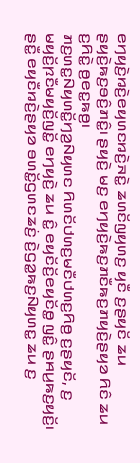ꤕꤚꤟꤢꤧ꤬ꤙꤢꤧ꤬ꤕꤟꤛꤢꤙꤢꤧ꤬ꤏꤢꤧ꤭ ꤘꤛꤢꤩꤜꤟꤛꤢ꤬ ꤟꤢꤪ ꤢ꤬ꤔꤟꤢꤩ ꤘꤣ ꤔꤟꤢꤧ꤬ꤒꤢ꤬ꤋꤢꤨ꤬ꤊꤢꤨ꤭꤯ ꤔꤟꤢꤧ꤬ ꤗꤢ꤬ ꤕꤚꤟꤢꤧ꤬ꤒꤢ꤬ꤊꤢꤪꤒꤢ꤬ꤊꤟꤢꤧ꤬ꤔꤟꤤ ꤖꤢꤨ ꤘꤣ ꤢ꤬ꤖꤢꤧ꤭ ꤥ꤬ꤕꤢ꤭ꤒꤥ꤬꤯
ꤊꤢ꤬ꤛꤢ꤭ꤡꤟꤛꤢꤩ꤭ꤚꤤ꤬ꤡꤟꤛꤢ ꤖꤛꤢꤩꤓꤛꤢ꤬ꤗꤢꤪꤓꤛꤢ꤬ꤖꤥ꤬ ꤢ꤬ꤔꤟꤢꤩ, ꤢ꤬ ꤗꤟꤢꤩ꤬ꤐꤢꤪꤗꤟꤢꤩ꤬ꤜꤢꤩ꤭ ꤕꤚꤟꤢꤧ꤬ ꤘꤣ ꤢꤨ꤭ ꤕꤟꤢꤩꤢꤩ꤬ꤕꤟꤢꤩꤥ꤭ ꤜꤢꤨ꤭ ꤔꤌꤣ꤬ꤒꤢ꤬ꤟꤢꤩ꤬꤯ ꤔꤢꤪ꤭ ꤕꤟꤢꤪꤙꤢꤧ꤬ꤔꤟꤤ ꤋꤛꤢꤩ꤭ꤞꤛꤢꤘꤢꤦ꤬ ꤢꤧ꤬ꤞꤤ꤭ꤒꤢ꤬ꤡꤟꤛꤢ꤭ ꤘꤣ ꤢ꤬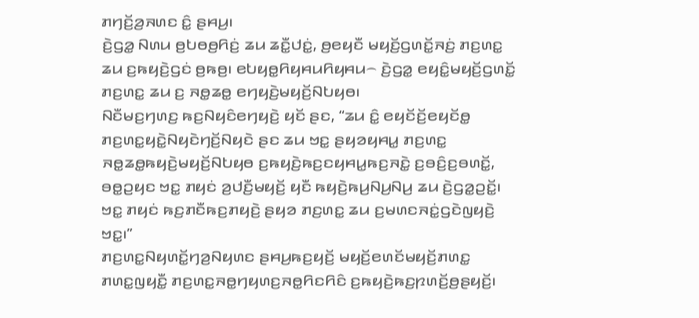ꤊꤚꤢꤩ꤬ꤤ꤬ꤏꤛꤢ ꤢꤨ꤭ ꤔꤌꤣ꤬꤯
ꤢꤧ꤬ꤞꤤ꤭ ꤡꤛꤣ ꤥ꤬ꤝꤥꤥ꤬ꤖꤢꤦ꤬ ꤘꤣ ꤘꤢꤪ꤭ꤓꤢꤦ꤭, ꤥ꤬ꤕꤟꤢꤪ ꤗꤟꤢꤩ꤬ꤞꤛꤢꤩ꤭ꤏꤢꤦ꤬ ꤊꤢ꤬ꤛꤢ꤭ ꤘꤣ ꤢ꤬ꤒꤟꤢꤧ꤬ꤞꤢꤦ ꤥ꤬ꤒꤥ꤬꤯ ꤕꤝꤟꤥ꤭ꤖꤟꤌꤣꤖꤟꤌꤣ꤮ ꤢꤧ꤬ꤞꤤ꤭ ꤕꤟꤢꤨ꤭ꤗꤟꤢꤩ꤬ꤞꤛꤢꤩ꤭ ꤊꤢ꤬ꤛꤢ꤭ ꤘꤣ ꤢ꤬ ꤏꤥ꤭ꤘꤥ꤭ ꤕꤚꤟꤢꤧ꤬ꤗꤟꤢꤩ꤬ꤡꤝꤟꤥ꤯
ꤡꤢꤪꤗꤢ꤬ꤚꤛꤢ꤬ ꤒꤢ꤬ꤡꤟꤢꤨꤕꤚꤟꤢꤧ꤬ ꤟꤢꤩ ꤔꤢ, “ꤘꤣ ꤢꤨ꤭ ꤕꤟꤢꤩꤢꤩ꤬ꤕꤟꤢꤩꤥ꤭ ꤊꤢ꤬ꤛꤢ꤭ꤟꤢꤧ꤭ꤡꤟꤢꤧꤚꤢꤩ꤬ꤡꤟꤢꤧ ꤔꤢ ꤘꤣ ꤠꤢ꤭ ꤔꤟꤤꤟꤌꤣ꤭ ꤊꤢ꤬ꤛꤢ꤭ ꤏꤥ꤭ꤘꤥ꤭ꤒꤟꤢꤧ꤬ꤗꤟꤢꤩ꤬ꤡꤝꤟꤥ ꤢ꤬ꤒꤟꤢꤧ꤬ꤒꤢ꤬ꤢꤟꤌꤣ꤭ꤒꤢ꤬ꤏꤢꤧ꤭ ꤢ꤬ꤋꤢꤨ꤬ꤢ꤬ꤋꤛꤢꤩ꤭, ꤋꤥ꤭ꤑꤟꤢ ꤠꤢ꤭ ꤊꤟꤢꤦ ꤤ꤬ꤓꤢꤪ꤬ꤗꤟꤢꤩ꤬ ꤟꤢꤪ ꤒꤟꤢꤧ꤬ꤒꤣ꤬ꤡꤣ꤬ꤡꤣ꤬ ꤘꤣ ꤢꤧ꤬ꤞꤤ꤭ꤑꤢꤩ꤭꤯ ꤠꤢ꤭ ꤊꤟꤢꤦ ꤒꤢ꤬ꤊꤢꤪꤒꤢ꤬ꤊꤟꤢꤧ꤬ ꤔꤟꤤ ꤊꤢ꤬ꤛꤢ꤭ ꤘꤣ ꤢ꤬ꤗꤛꤢꤏꤢꤦ꤭ꤞꤢꤧꤜꤟꤢꤧ꤬ ꤠꤢ꤭꤯”
ꤊꤢ꤬ꤛꤢ꤭ꤡꤟꤛꤢꤩ꤭ꤚꤤ꤬ꤡꤟꤛꤢ ꤔꤌꤣ꤬ꤒꤢ꤬ꤟꤢꤩ꤬ ꤗꤟꤢꤩ꤬ꤕꤛꤢꤩꤗꤟꤢꤩ꤬ꤊꤛꤢ꤭ ꤊꤛꤢ꤭ꤜꤟꤢꤪ꤭ ꤊꤢ꤬ꤛꤢ꤭ꤏꤥ꤭ꤚꤟꤛꤢ꤬ꤏꤥ꤭ꤖꤢꤖꤢꤨ ꤢ꤬ꤒꤟꤢꤧ꤬ꤒꤢ꤬ꤐꤛꤢꤩ꤬ꤥ꤬ꤔꤟꤢꤩ꤬꤯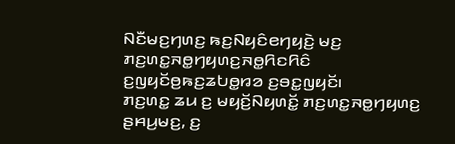ꤡꤢꤪꤗꤢ꤬ꤚꤛꤢ꤬ ꤒꤢ꤬ꤡꤟꤢꤨꤕꤚꤟꤢꤧ꤬ ꤗꤢ꤬ ꤊꤢ꤬ꤛꤢ꤭ꤏꤥ꤭ꤚꤟꤛꤢ꤬ꤏꤥ꤭ꤖꤢꤖꤢꤨ ꤢ꤬ꤜꤟꤢꤩꤥ꤬ꤒꤢ꤬ꤘꤝꤥ꤭ꤙꤤ ꤢ꤬ꤋꤢ꤭ꤜꤟꤢꤩ꤯
ꤊꤢ꤬ꤛꤢ꤭ ꤘꤣ ꤢ꤬ ꤗꤟꤢꤩ꤬ꤡꤟꤛꤢꤩ꤭ ꤊꤢ꤬ꤛꤢ꤭ꤏꤥ꤭ꤚꤟꤛꤢ꤬ ꤔꤌꤣ꤬ꤗꤢ꤬, ꤢ꤬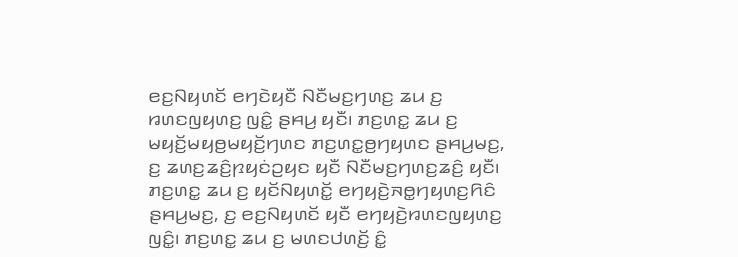ꤕꤢ꤬ꤡꤟꤛꤢꤩ ꤕꤚꤢꤧꤟꤢꤪ ꤡꤢꤪꤗꤢ꤬ꤚꤛꤢ꤬ ꤘꤣ ꤢ꤬ ꤙꤛꤢꤜꤟꤛꤢ꤬ ꤜꤢꤨ꤭ ꤔꤌꤣ꤬ ꤟꤢꤪ꤯ ꤊꤢ꤬ꤛꤢ꤭ ꤘꤣ ꤢ꤬ ꤗꤟꤢꤩ꤬ꤗꤟꤥ꤬ꤗꤟꤢꤩ꤬ꤚꤛꤢ ꤊꤢ꤬ꤛꤢ꤭ꤥ꤬ꤚꤟꤛꤢ ꤔꤌꤣ꤬ꤗꤢ꤬, ꤢ꤬ ꤘꤛꤢ꤬ꤘꤢꤨ꤬ꤐꤟꤢꤦꤑꤟꤢ ꤟꤢꤪ ꤡꤢꤪꤗꤢ꤬ꤚꤛꤢ꤬ꤘꤢꤨ꤬ ꤟꤢꤪ꤯
ꤊꤢ꤬ꤛꤢ꤭ ꤘꤣ ꤢ꤬ ꤟꤢꤩꤡꤟꤛꤢꤩ꤭ ꤕꤚꤟꤢꤧ꤬ꤏꤥ꤭ꤚꤟꤛꤢ꤬ꤖꤢꤨ ꤔꤌꤣ꤬ꤗꤢ꤬, ꤢ꤬ ꤕꤢ꤬ꤡꤟꤛꤢꤩ ꤟꤢꤪ ꤕꤚꤟꤢꤧ꤬ꤙꤛꤢꤜꤟꤛꤢ꤬ ꤜꤢꤨ꤭꤯ ꤊꤢ꤬ꤛꤢ꤭ ꤘꤣ ꤢ꤬ ꤗꤛꤢꤓꤛꤢꤩ꤬ ꤢꤨ꤭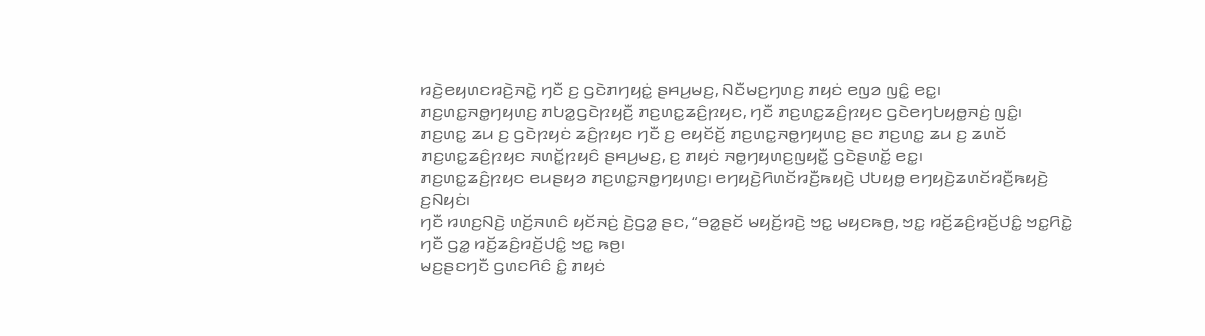ꤙꤢꤧ꤬ꤕꤟꤛꤢꤙꤢꤧ꤬ꤏꤢꤧ꤭ ꤚꤢꤪ ꤢ꤬ ꤞꤢꤧꤊꤚꤟꤢꤦ꤭ ꤔꤌꤣ꤬ꤗꤢ꤬, ꤡꤢꤪꤗꤢ꤬ꤚꤛꤢ꤬ ꤊꤟꤢꤦ ꤕꤜꤤ ꤜꤢꤨ꤭ ꤕꤢ꤭꤯
ꤊꤢ꤬ꤛꤢ꤭ꤏꤥ꤭ꤚꤟꤛꤢ꤬ ꤊꤝꤤ꤭ꤞꤢꤧꤐꤟꤢꤪ꤬ ꤊꤢ꤬ꤛꤢ꤭ꤘꤢꤨ꤬ꤐꤟꤢ, ꤚꤢꤪ ꤊꤢ꤬ꤛꤢ꤭ꤘꤢꤨ꤬ꤐꤟꤢ ꤞꤢꤧꤕꤚꤝꤟꤥ꤭ꤏꤢꤦ꤬ ꤜꤢꤨ꤭꤯
ꤊꤢ꤬ꤛꤢ꤭ ꤘꤣ ꤢ꤬ ꤞꤢꤧꤐꤟꤢꤦ ꤘꤢꤨ꤬ꤐꤟꤢ ꤚꤢꤪ ꤢ꤬ ꤕꤟꤢꤩꤢꤩ꤬ ꤊꤢ꤬ꤛꤢ꤭ꤏꤥ꤭ꤚꤟꤛꤢ꤬ ꤔꤢ ꤊꤢ꤬ꤛꤢ꤭ ꤘꤣ ꤢ꤬ ꤘꤛꤢꤩ ꤊꤢ꤬ꤛꤢ꤭ꤘꤢꤨ꤬ꤐꤟꤢ ꤏꤛꤢꤩ꤭ꤐꤟꤢꤨ ꤔꤌꤣ꤬ꤗꤢ꤬, ꤢ꤬ ꤊꤟꤢꤦ ꤏꤥ꤭ꤚꤟꤛꤢ꤬ꤜꤟꤢꤪ꤭ ꤞꤢꤧꤔꤛꤢꤩ꤭ ꤕꤢ꤭꤯
ꤊꤢ꤬ꤛꤢ꤭ꤘꤢꤨ꤬ꤐꤟꤢ ꤕꤣꤔꤟꤤ ꤊꤢ꤬ꤛꤢ꤭ꤏꤥ꤭ꤚꤟꤛꤢ꤬꤯ ꤕꤚꤟꤢꤧ꤬ꤖꤛꤢꤩꤙꤢꤪ꤬ꤒꤟꤢꤧ꤬ ꤓꤝꤟꤥ꤭ ꤕꤚꤟꤢꤧ꤬ꤘꤛꤢꤩꤙꤢꤪ꤬ꤒꤟꤢꤧ꤬ ꤢ꤬ꤡꤟꤢꤦ꤯
ꤚꤢꤪ ꤙꤛꤢ꤬ꤡꤢꤧ꤬ ꤛꤢꤩ꤬ꤏꤛꤢꤨ ꤟꤢꤩꤏꤢꤦ꤬ ꤢꤧ꤬ꤞꤤ꤭ ꤔꤢ, “ꤋꤤ꤭ꤔꤢꤩ ꤗꤟꤢꤩ꤬ꤙꤢꤧ꤬ ꤠꤢ꤭ ꤗꤟꤢꤒꤥ꤬, ꤠꤢ꤭ ꤙꤢꤩ꤬ꤘꤢꤨ꤬ꤙꤢꤩ꤬ꤓꤢꤨ꤭ ꤠꤢ꤭ꤖꤢꤧ꤭ ꤚꤢꤪ ꤞꤤ꤭ ꤙꤢꤩ꤬ꤘꤢꤨ꤬ꤙꤢꤩ꤬ꤓꤢꤨ꤭ ꤠꤢ꤭ ꤒꤥ꤬꤯
ꤗꤢ꤬ꤔꤢꤚꤢꤪ ꤞꤛꤢꤖꤢꤨ ꤢꤨ꤭ ꤊꤟꤢꤦ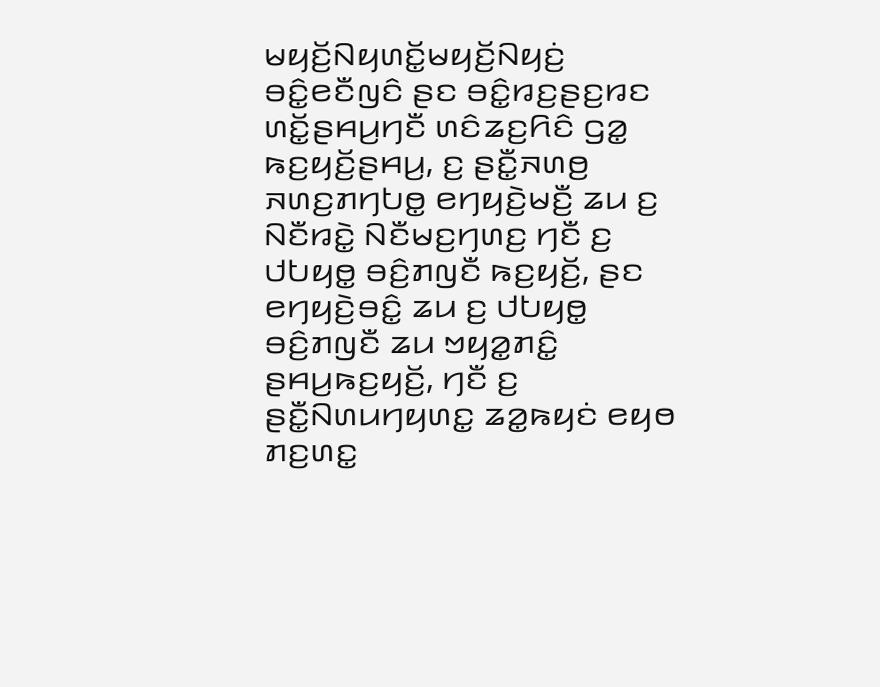ꤗꤟꤢꤩ꤬ꤡꤟꤛꤢꤩ꤭ꤗꤟꤢꤩ꤬ꤡꤟꤢꤦ꤬ ꤋꤢꤨ꤭ꤕꤢꤪꤜꤢꤨ ꤔꤢ ꤋꤢꤨ꤭ꤙꤢ꤬ꤔꤢ꤬ꤙꤢ ꤛꤢꤩ꤭ꤔꤌꤣ꤬ꤚꤢꤪ ꤛꤢꤨꤘꤢ꤬ꤖꤢꤨ ꤞꤤ꤭ ꤒꤢ꤬ꤟꤢꤩ꤬ꤔꤌꤣ꤬, ꤢ꤬ ꤔꤢꤪ꤭ꤏꤛꤥ꤬ ꤏꤛꤢ꤬ꤊꤚꤝꤥ꤭ ꤕꤚꤟꤢꤧ꤬ꤗꤢꤪ꤬ ꤘꤣ ꤢ꤬ ꤡꤢꤪꤙꤢꤧ꤭ ꤡꤢꤪꤗꤢ꤬ꤚꤛꤢ꤬ ꤚꤢꤪ ꤢ꤬ ꤓꤝꤟꤥ꤭ ꤋꤢꤨ꤬ꤊꤜꤢꤪ ꤒꤢ꤬ꤟꤢꤩ꤬, ꤔꤢ ꤕꤚꤟꤢꤧ꤬ꤋꤢꤨ꤭ ꤘꤣ ꤢ꤬ ꤓꤝꤟꤥ꤭ ꤋꤢꤨ꤬ꤊꤜꤢꤪ ꤘꤣ ꤠꤟꤤ꤭ꤊꤢꤨ꤭ ꤔꤌꤣ꤬ꤒꤢ꤬ꤟꤢꤩ꤬, ꤚꤢꤪ ꤢ꤬ ꤔꤢꤪ꤭ꤡꤛꤣꤚꤟꤛꤢ꤭ ꤘꤤ꤭ꤒꤟꤢꤦ ꤕꤟꤥ ꤊꤢ꤬ꤛꤢ꤭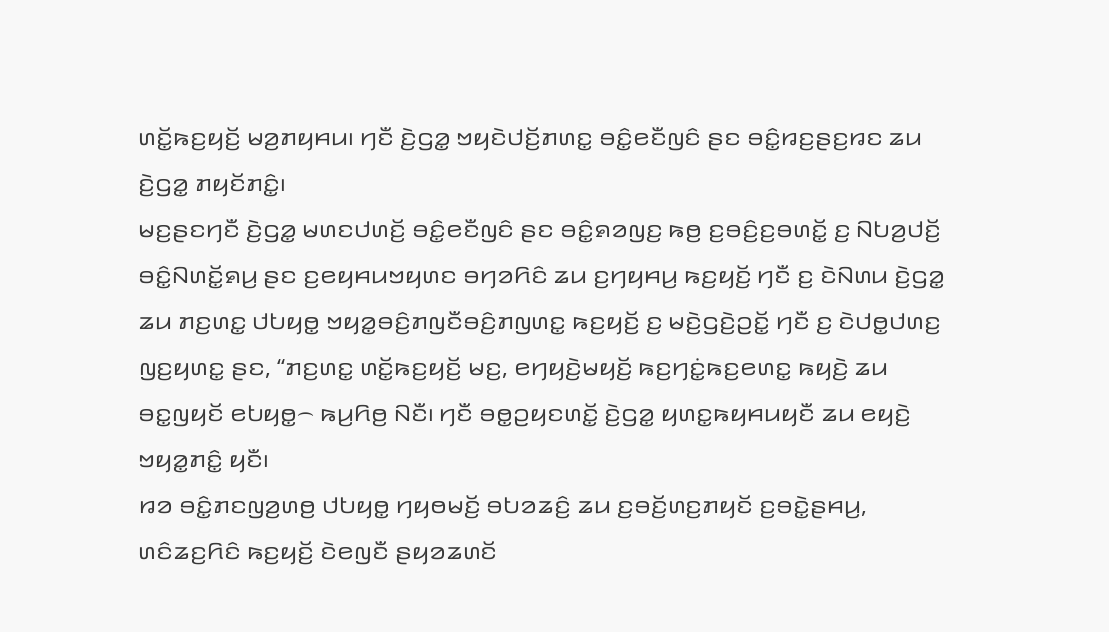ꤛꤢꤩ꤭ꤒꤢ꤬ꤟꤢꤩ꤬ ꤗꤤ꤬ꤊꤟꤌꤣ꤯ ꤚꤢꤪ ꤢꤧ꤬ꤞꤤ꤭ ꤠꤟꤢꤧꤓꤢꤩ꤬ꤊꤛꤢ꤭ ꤋꤢꤨ꤭ꤕꤢꤪꤜꤢꤨ ꤔꤢ ꤋꤢꤨ꤭ꤙꤢ꤬ꤔꤢ꤬ꤙꤢ ꤘꤣ ꤢꤧ꤬ꤞꤤ꤭ ꤊꤟꤢꤩꤊꤢꤨ꤭꤯
ꤗꤢ꤬ꤔꤢꤚꤢꤪ ꤢꤧ꤬ꤞꤤ꤭ ꤗꤛꤢꤓꤛꤢꤩ꤬ ꤋꤢꤨ꤭ꤕꤢꤪꤜꤢꤨ ꤔꤢ ꤋꤢꤨ꤭ꤎꤤꤜꤢ꤬ ꤒꤥ꤬ ꤢ꤬ꤋꤢꤨ꤬ꤢ꤬ꤋꤛꤢꤩ꤭ ꤢ꤬ ꤡꤝꤤ꤬ꤓꤢꤩ꤬ ꤋꤢꤨ꤭ꤡꤛꤢꤩ꤭ꤎꤣ꤬ ꤔꤢ ꤢ꤬ꤕꤟꤌꤣꤠꤟꤛꤢ ꤋꤚꤤꤖꤢꤨ ꤘꤣ ꤢ꤬ꤚꤟꤌꤣ꤬ ꤒꤢ꤬ꤟꤢꤩ꤬ ꤚꤢꤪ ꤢ꤬ ꤢꤧꤡꤛꤣ ꤢꤧ꤬ꤞꤤ꤭ ꤘꤣ ꤊꤢ꤬ꤛꤢ꤭ ꤓꤝꤟꤥ꤭ ꤠꤟꤤ꤭ꤋꤢꤨ꤬ꤊꤜꤢꤪꤋꤢꤨ꤬ꤊꤜꤛꤢ꤭ ꤒꤢ꤬ꤟꤢꤩ꤬ ꤢ꤬ ꤗꤢꤧ꤬ꤞꤢꤧ꤬ꤑꤢꤩ꤭ ꤚꤢꤪ ꤢ꤬ ꤢꤧꤓꤥ꤭ꤓꤛꤢ꤬ ꤜꤢ꤬ꤟꤛꤢ꤭ ꤔꤢ, “ꤊꤢ꤬ꤛꤢ꤭ ꤛꤢꤩ꤭ꤒꤢ꤬ꤟꤢꤩ꤬ ꤗꤢ꤬, ꤕꤚꤟꤢꤧ꤬ꤗꤟꤢꤩ꤬ ꤒꤢ꤬ꤚꤢꤦ꤭ꤒꤢ꤬ꤕꤛꤢ꤭ ꤒꤟꤢꤧ꤬ ꤘꤣ ꤋꤢ꤭ꤜꤟꤢꤩ ꤕꤝꤟꤥ꤭꤮ ꤒꤣ꤬ꤖꤥ꤬ ꤡꤢꤪ꤯ ꤚꤢꤪ ꤋꤥ꤭ꤑꤟꤢꤛꤢꤩ꤭ ꤢꤧ꤬ꤞꤤ꤭ ꤟꤛꤢ꤭ꤒꤟꤌꤣꤟꤢꤪ ꤘꤣ ꤕꤟꤢꤧ꤬ ꤠꤟꤤ꤭ꤊꤢꤨ꤭ ꤟꤢꤪ꤯
ꤙꤤ ꤋꤢꤨ꤭ꤊꤢꤜꤤ꤬ꤛꤥ꤬ ꤓꤝꤟꤥ꤭ ꤚꤟꤥꤗꤢꤩ꤬ ꤋꤝꤤꤘꤢꤨ꤬ ꤘꤣ ꤢ꤬ꤋꤢꤩ꤬ꤛꤢ꤬ꤊꤟꤢꤩ ꤢ꤬ꤋꤢꤧ꤭ꤔꤌꤣ꤬, ꤛꤢꤨꤘꤢ꤬ꤖꤢꤨ ꤒꤢ꤬ꤟꤢꤩ꤬ ꤢꤧꤕꤜꤢꤪ ꤔꤟꤤꤘꤛꤢꤩ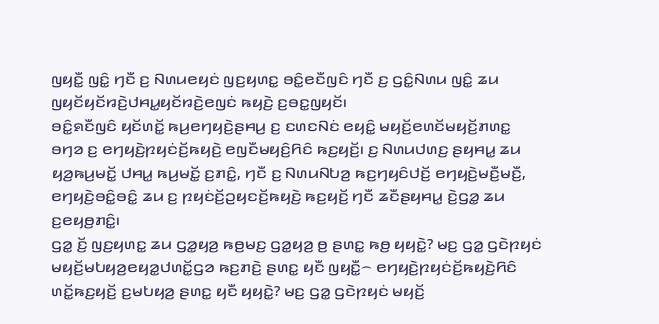ꤜꤟꤢꤪ꤭ ꤜꤢꤨ꤭ ꤚꤢꤪ ꤢ꤬ ꤡꤛꤣꤕꤟꤢꤦ ꤜꤢ꤬ꤟꤛꤢ꤭ ꤋꤢꤨ꤭ꤕꤢꤪꤜꤢꤨ ꤚꤢꤪ ꤢ꤬ ꤞꤢꤨ꤭ꤡꤛꤣ ꤜꤢꤨ꤭ ꤘꤣ ꤜꤟꤢꤩꤟꤢꤩꤙꤢꤧ꤬ꤓꤌꤣ꤭ꤟꤢꤩꤙꤢꤧ꤬ꤕꤜꤢꤦ ꤒꤟꤢꤧ꤬ ꤢ꤬ꤋꤢ꤭ꤜꤟꤢꤩ꤯
ꤋꤢꤨ꤭ꤎꤢꤪꤜꤢꤨ ꤟꤢꤩꤛꤢꤩ꤭ ꤒꤣ꤬ꤕꤚꤟꤢꤧ꤬ꤔꤌꤣ꤬ ꤢ꤬ ꤢꤛꤢꤡꤢꤦ ꤕꤟꤢꤨ꤭ ꤗꤟꤢꤩ꤬ꤕꤛꤢꤩꤗꤟꤢꤩ꤬ꤊꤛꤢ꤭ ꤋꤚꤤ ꤢ꤬ ꤕꤚꤟꤢꤧ꤬ꤐꤟꤢꤦꤢꤩ꤬ꤒꤟꤢꤧ꤬ ꤕꤜꤢꤪꤗꤟꤢꤨ꤬ꤖꤢꤨ ꤒꤢ꤬ꤟꤢꤩ꤬꤯ ꤢ꤬ ꤡꤛꤣꤓꤛꤢ꤬ ꤔꤟꤌꤣ꤭ ꤘꤣ ꤟꤤ꤬ꤒꤣ꤬ꤗꤢꤩ꤭ ꤓꤌꤣ꤭ ꤒꤣ꤬ꤗꤢꤩ꤭ ꤢ꤬ꤊꤢꤨ꤭, ꤚꤢꤪ ꤢ꤬ ꤡꤛꤣꤡꤝꤤ꤬ ꤒꤢ꤬ꤚꤟꤢꤨꤓꤢꤩ꤬ ꤕꤚꤟꤢꤧ꤬ꤗꤢꤪ꤬ꤗꤢꤪ꤬, ꤕꤚꤟꤢꤧ꤬ꤋꤢꤨ꤭ꤋꤢꤨ꤭ ꤘꤣ ꤢ꤬ ꤐꤟꤢꤦꤢꤩ꤬ꤑꤟꤢꤢꤩ꤬ꤒꤟꤢꤧ꤬ ꤒꤢ꤬ꤟꤢꤩ꤬ ꤚꤢꤪ ꤘꤢꤪꤔꤟꤌꤣ꤭ ꤢꤧ꤬ꤞꤤ꤭ ꤘꤣ ꤢ꤬ꤕꤟꤥ꤬ꤊꤢꤨ꤭꤯
ꤞꤤ꤭ ꤢꤩ꤬ ꤜꤢ꤬ꤟꤛꤢ꤭ ꤘꤣ ꤞꤤ꤭ꤟꤤ꤬ ꤒꤥ꤬ꤗꤢ꤬ ꤞꤤ꤭ꤟꤤ꤬ ꤥ꤬ ꤔꤛꤢ꤭ ꤒꤥ꤬ ꤟꤟꤢꤧ꤭? ꤗꤢ꤬ ꤞꤤ꤭ ꤞꤢꤧꤐꤟꤢꤦ ꤗꤟꤢꤩ꤬ꤗꤝꤟꤤ꤬ꤕꤟꤤ꤭ꤓꤛꤢꤩ꤭ꤞꤤ ꤒꤢ꤬ꤊꤢꤧ꤬ ꤔꤛꤢ꤭ ꤟꤢꤪ ꤜꤟꤢꤪ꤭꤮ ꤕꤚꤟꤢꤧ꤬ꤐꤟꤢꤦꤢꤩ꤬ꤒꤟꤢꤧ꤬ꤖꤢꤨ ꤛꤢꤩ꤭ꤒꤢ꤬ꤟꤢꤩ꤬ ꤢ꤬ꤗꤝꤟꤤ꤬ ꤔꤛꤢ꤭ ꤟꤢꤪ ꤟꤟꤢꤧ꤭? ꤗꤢ꤬ ꤞꤤ꤭ ꤞꤢꤧꤐꤟꤢꤦ ꤗꤟꤢꤩ꤬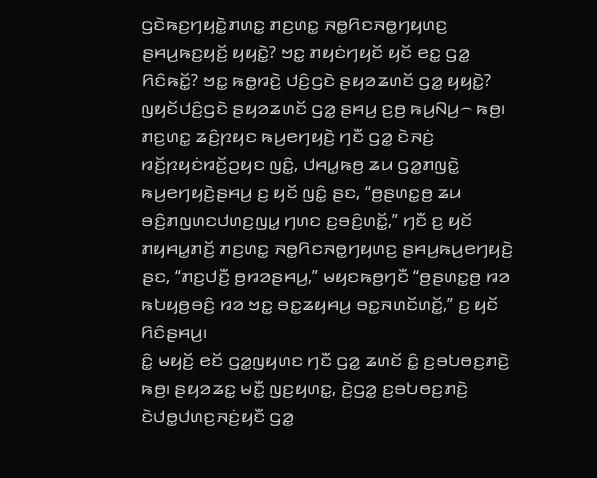ꤞꤢꤧꤒꤢ꤬ꤚꤟꤢꤧ꤭ꤊꤛꤢ꤭ ꤊꤢ꤬ꤛꤢ꤭ ꤏꤥ꤭ꤖꤢꤏꤥ꤭ꤚꤟꤛꤢ꤬ ꤔꤌꤣ꤬ꤒꤢ꤬ꤟꤢꤩ꤬ ꤟꤟꤢꤧ꤭? ꤠꤢ꤭ ꤊꤟꤢꤦꤚꤟꤢꤩ ꤟꤢꤩ ꤕꤢ꤭ ꤞꤤ꤭ ꤖꤢꤨꤒꤢꤩ꤭? ꤠꤢ꤭ ꤒꤥ꤭ꤙꤢꤧ꤬ ꤓꤢꤨ꤬ꤞꤢꤧ ꤔꤟꤤꤘꤛꤢꤩ ꤞꤤ꤭ ꤟꤟꤢꤧ꤭? ꤜꤟꤢꤩꤓꤢꤨ꤬ꤞꤢꤧ ꤔꤟꤤꤘꤛꤢꤩ ꤞꤤ꤭ ꤔꤌꤣ꤬ ꤢ꤬ꤥ꤬ ꤒꤣ꤬ꤡꤣ꤬꤮ ꤒꤥ꤬꤯
ꤊꤢ꤬ꤛꤢ꤭ ꤘꤢꤨ꤬ꤐꤟꤢ ꤒꤣ꤬ꤕꤚꤟꤢꤧ꤬ ꤚꤢꤪ ꤞꤤ꤭ ꤢꤧꤏꤢꤦ꤬ ꤙꤢꤩ꤬ꤐꤟꤢꤦꤙꤢꤩ꤬ꤑꤟꤢ ꤜꤢꤨ꤭, ꤓꤌꤣ꤭ꤒꤥ꤬ ꤘꤣ ꤞꤤ꤭ꤊꤜꤢꤧ꤭ ꤒꤣ꤬ꤕꤚꤟꤢꤧ꤬ꤔꤌꤣ꤬ ꤢ꤬ ꤟꤢꤩ ꤜꤢꤨ꤭ ꤔꤢ, “ꤥ꤬ꤔꤛꤢ꤭ꤥ꤬ ꤘꤣ ꤋꤢꤨ꤬ꤊꤜꤛꤢꤓꤛꤢ꤬ꤜꤣ꤭ ꤚꤛꤢ ꤢ꤬ꤋꤢꤨ꤬ꤛꤢꤩ꤭,” ꤚꤢꤪ ꤢ꤬ ꤟꤢꤩ ꤊꤟꤌꤣ꤭ꤊꤢꤩ꤬ ꤊꤢ꤬ꤛꤢ꤭ ꤏꤥ꤭ꤖꤢꤏꤥ꤭ꤚꤟꤛꤢ꤬ ꤔꤌꤣ꤬ꤒꤣ꤬ꤕꤚꤟꤢꤧ꤬ ꤔꤢ, “ꤊꤢ꤬ꤓꤢꤪ꤬ ꤥ꤬ꤙꤤꤔꤌꤣ꤬,” ꤗꤟꤢꤒꤥ꤬ꤚꤢꤪ “ꤥ꤬ꤔꤛꤢ꤭ꤥ꤬ ꤙꤤ ꤒꤝꤟꤥ꤬ꤋꤢꤨ꤬ ꤙꤤ ꤠꤢ꤭ ꤋꤢ꤭ꤘꤟꤌꤣ꤬ ꤋꤢ꤭ꤏꤛꤢꤩꤛꤢꤩ꤭,” ꤢ꤬ ꤟꤢꤩ ꤖꤢꤨꤔꤌꤣ꤬꤯
ꤢꤨ꤭ ꤗꤟꤢꤩ꤬ ꤕꤢꤩ ꤞꤤ꤭ꤜꤟꤛꤢ ꤚꤢꤪ ꤞꤤ꤭ ꤘꤛꤢꤩ ꤢꤨ꤭ ꤢ꤬ꤋꤝꤥꤢ꤬ꤊꤢꤧ꤬ ꤒꤥ꤬꤯ ꤔꤟꤤꤘꤢ꤭ ꤗꤢꤪ꤭ ꤜꤢ꤬ꤟꤛꤢ꤭, ꤢꤧ꤬ꤞꤤ꤭ ꤢ꤬ꤋꤝꤥꤢ꤬ꤊꤢꤧ꤬ ꤢꤧꤓꤥ꤭ꤓꤛꤢ꤬ꤏꤢꤦ꤬ꤟꤢꤪ ꤞꤤ꤭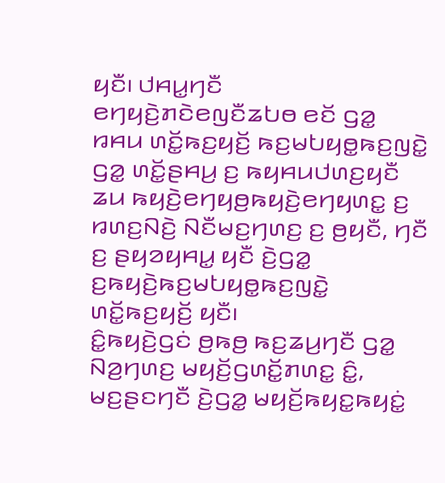ꤟꤢꤪ꤯ ꤓꤌꤣ꤭ꤚꤢꤪ ꤕꤚꤟꤢꤧ꤬ꤊꤢꤧꤕꤜꤢꤪꤘꤝꤥ ꤕꤢꤩ ꤞꤤ꤭ ꤙꤌꤣ ꤛꤢꤩ꤭ꤒꤢ꤬ꤟꤢꤩ꤬ ꤒꤢ꤬ꤗꤝꤟꤥ꤭ꤒꤢ꤬ꤜꤢꤧ꤭ ꤞꤤ꤭ ꤛꤢꤩ꤭ꤔꤌꤣ꤬ ꤢ꤬ ꤒꤟꤌꤣꤓꤛꤢ꤬ꤟꤢꤪ ꤘꤣ ꤒꤟꤢꤧ꤬ꤕꤚꤟꤥ꤬ꤒꤟꤢꤧ꤬ꤕꤚꤟꤛꤢ꤭ ꤢ꤬ ꤙꤛꤢ꤬ꤡꤢꤧ꤬ ꤡꤢꤪꤗꤢ꤬ꤚꤛꤢ꤬ ꤢ꤬ ꤥ꤬ꤟꤢꤪ, ꤚꤢꤪ ꤢ꤬ ꤔꤟꤤꤟꤌꤣ꤭ ꤟꤢꤪ ꤢꤧ꤬ꤞꤤ꤭ ꤢ꤬ꤒꤟꤢꤧ꤬ꤒꤢ꤬ꤗꤝꤟꤥ꤭ꤒꤢ꤬ꤜꤢꤧ꤭ ꤛꤢꤩ꤭ꤒꤢ꤬ꤟꤢꤩ꤬ ꤟꤢꤪ꤯
ꤢꤨ꤭ꤒꤟꤢꤧ꤬ꤞꤢꤦ ꤥ꤬ꤒꤥ꤬ ꤒꤢ꤬ꤘꤣ꤬ꤚꤢꤪ ꤞꤤ꤭ ꤡꤤ꤬ꤚꤛꤢ꤬ ꤗꤟꤢꤩ꤬ꤞꤛꤢꤩ꤭ꤊꤛꤢ꤭ ꤢꤨ꤭, ꤗꤢ꤬ꤔꤢꤚꤢꤪ ꤢꤧ꤬ꤞꤤ꤭ ꤗꤟꤢꤩ꤬ꤒꤟꤢ꤭ꤒꤟꤢꤦ꤭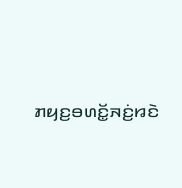ꤊꤟꤢ꤬ꤋꤛꤢꤩ꤭ꤏꤢꤦ꤬ꤙꤢꤧ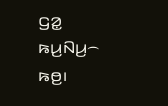ꤞꤤ꤭ ꤒꤣ꤬ꤡꤣ꤬꤮ ꤒꤥ꤬꤯